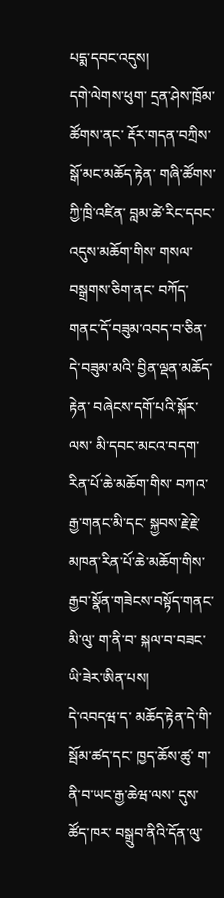པདྨ་དབང་འདུས།
དགེ་ལེགས་ཕུག་ དྲན་ཤེས་ཁྲོམ་ཚོགས་ནང་ རྡོར་གདན་བཀྲིས་སྒོ་མང་མཆོད་རྟེན་ གཞི་ཚོགས་ཀྱི་ཁྲི་འཛིན་ བླམ་ཚེ་རིང་དབང་འདུས་མཆོག་གིས་ གསལ་བསྒྲགས་ཅིག་ནང་ བཀོད་གནང་དོ་བཟུམ་འབད་བ་ཅིན་ དེ་བཟུམ་མའི་ བྱིན་ལྡན་མཆོད་རྟེན་ བཞེངས་དགོ་པའི་སྐོར་ལས་ མི་དབང་མངའ་བདག་རིན་པོ་ཆེ་མཆོག་གིས་ བཀའ་རྒྱ་གནང་མི་དང་ སྐྱབས་རྗེ་རྗེ་མཁན་རིན་པོ་ཆེ་མཆོག་གིས་ རྒྱབ་སྣོན་གཟེངས་བསྟོད་གནང་མི་ལུ་ ག་ནི་བ་ སྐལ་བ་བཟང་ཡི་ཟེར་ཨིན་པས།
དེ་འབདཝ་ད་ མཆོད་རྟེན་དེ་གི་སྦོམ་ཚད་དང་ ཁྱད་ཆོས་ཚུ་ ག་ནི་བ་ཡང་རྒྱ་ཆེཝ་ལས་ དུས་ཚོད་ཁར་ བསྒྲུབ་ནིའི་དོན་ལུ་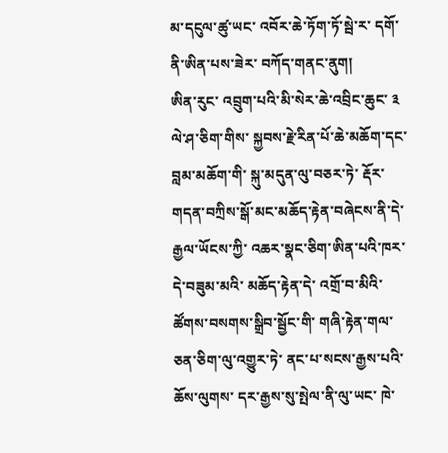མ་དངུལ་ཚུ་ཡང་ འབོར་ཆེ་ཏོག་ཏོ་སྦེ་ར་ དགོ་ནི་ཨིན་པས་ཟེར་ བཀོད་གནང་ནུག།
ཨིན་རུང་ འབྲུག་པའི་མི་སེར་ཆེ་འབྲིང་ཆུང་ ༣ ལེ་ཤ་ཅིག་གིས་ སྐྱབས་རྗེ་རིན་པོ་ཆེ་མཆོག་དང་ བླམ་མཆོག་གི་ སྐུ་མདུན་ལུ་བཅར་ཏེ་ རྡོར་གདན་བཀྲིས་སྒོ་མང་མཆོད་རྟེན་བཞེངས་ནི་དེ་ རྒྱལ་ཡོངས་ཀྱི་ འཆར་སྣང་ཅིག་ཨིན་པའི་ཁར་ དེ་བཟུམ་མའི་ མཆོད་རྟེན་དེ་ འགྲོ་བ་མིའི་ཚོགས་བསགས་སྒྲིབ་སྦྱོང་གི་ གཞི་རྟེན་གལ་ཅན་ཅིག་ལུ་འགྱུར་ཏེ་ ནང་པ་སངས་རྒྱས་པའི་ཆོས་ལུགས་ དར་རྒྱས་སུ་སྤེལ་ནི་ལུ་ཡང་ ཁེ་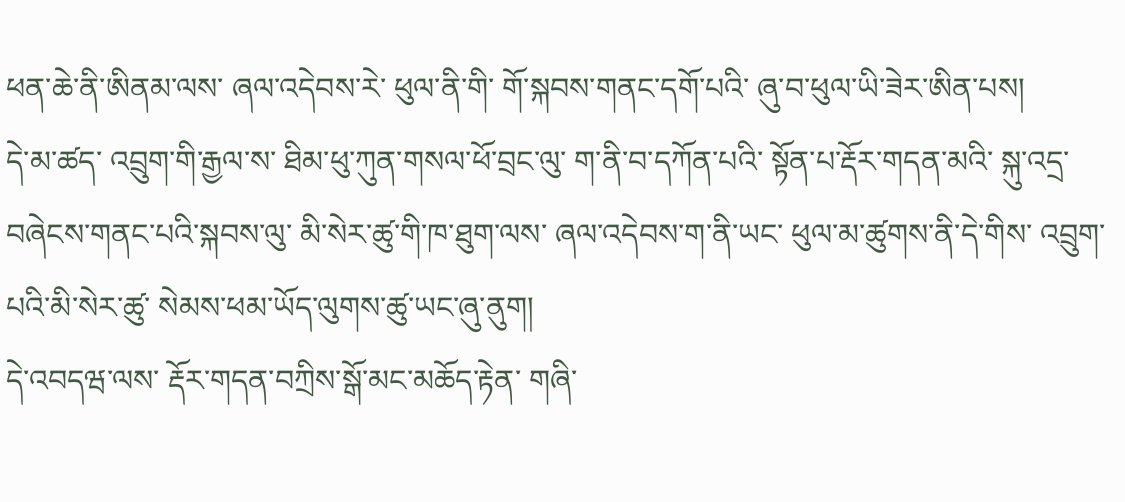ཕན་ཆེ་ནི་ཨིནམ་ལས་ ཞལ་འདེབས་རེ་ ཕུལ་ནི་གི་ གོ་སྐབས་གནང་དགོ་པའི་ ཞུ་བ་ཕུལ་ཡི་ཟེར་ཨིན་པས།
དེ་མ་ཚད་ འབྲུག་གི་རྒྱལ་ས་ ཐིམ་ཕུ་ཀུན་གསལ་ཕོ་བྲང་ལུ་ ག་ནི་བ་དཀོན་པའི་ སྟོན་པ་རྡོར་གདན་མའི་ སྐུ་འདྲ་བཞེངས་གནང་པའི་སྐབས་ལུ་ མི་སེར་ཚུ་གི་ཁ་ཐུག་ལས་ ཞལ་འདེབས་ག་ནི་ཡང་ ཕུལ་མ་ཚུགས་ནི་དེ་གིས་ འབྲུག་པའི་མི་སེར་ཚུ་ སེམས་ཕམ་ཡོད་ལུགས་ཚུ་ཡང་ཞུ་ནུག།
དེ་འབདཝ་ལས་ རྡོར་གདན་བཀྲིས་སྒོ་མང་མཆོད་རྟེན་ གཞི་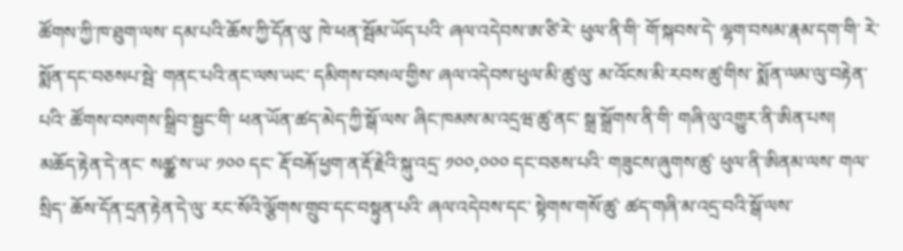ཚོགས་ཀྱི་ཁ་ཐུག་ལས་ དམ་པའི་ཆོས་ཀྱི་དོན་ལུ་ ཁེ་ཕན་སྦོམ་ཡོད་པའི་ ཞལ་འདེབས་ཨ་ཙི་རེ་ ཕུལ་ནི་གི་ གོ་སྐབས་དེ་ ལྷག་བསམ་རྣམ་དག་གི་ རེ་སྨོན་དང་བཅསཔ་སྦེ་ གནང་པའི་ནང་ལས་ཡང་ དམིགས་བསལ་གྱིས་ ཞལ་འདེབས་ཕུལ་མི་ཚུ་ལུ་ མ་འོངས་མི་རབས་ཚུ་གིས་ སྨོན་ལམ་ལུ་བརྟེན་པའི་ ཚོགས་བསགས་སྒྲིབ་སྦྱང་གི་ ཕན་ཡོན་ཚད་མེད་ཀྱི་སྒོ་ལས་ ཞིང་ཁམས་མ་འདྲཝ་ཚུ་ནང་ སྒྲ་སྒྲོགས་ནི་གི་ གཞི་ལུ་འགྱུར་ནི་ཨིན་པས།
མཆོད་རྟེན་དེ་ནང་ སཚྪ་ས་ཡ་ ༡༠༠ དང་ རྡོ་བརྐོ་ཕྱག་ན་རྡོ་རྗེའི་སྐུ་འདྲ་ ༡༠༠,༠༠༠ དང་བཅས་པའི་ གཟུངས་ཞུགས་ཚུ་ ཕུལ་ནི་ཨིནམ་ལས་ གལ་སྲིད་ ཆོས་དོན་དྲན་རྟེན་དེ་ལུ་ རང་སོའི་ལྕོགས་གྲུབ་དང་བསྟུན་པའི་ ཞལ་འདེབས་དང་ སྟེགས་གསོ་ཚུ་ ཚད་གཞི་མ་འདྲ་བའི་སྒོ་ལས་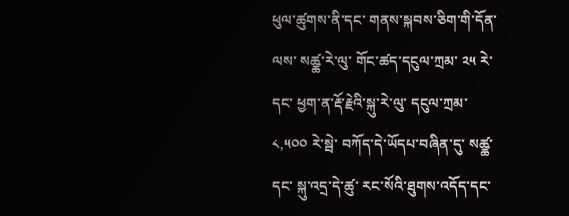ཕུལ་ཚུགས་ནི་དང་ གནས་སྐབས་ཅིག་གི་དོན་ལས་ སཚྪ་རེ་ལུ་ གོང་ཚད་དངུལ་ཀྲམ་ ༢༥ རེ་དང་ ཕྱག་ན་རྡོ་རྗེའི་སྐུ་རེ་ལུ་ དངུལ་ཀྲམ་ ༨,༥༠༠ རེ་སྦེ་ བཀོད་དེ་ཡོདཔ་བཞིན་དུ་ སཚྪ་དང་ སྐུ་འདྲ་དེ་ཚུ་ རང་སོའི་ཐུགས་འདོད་དང་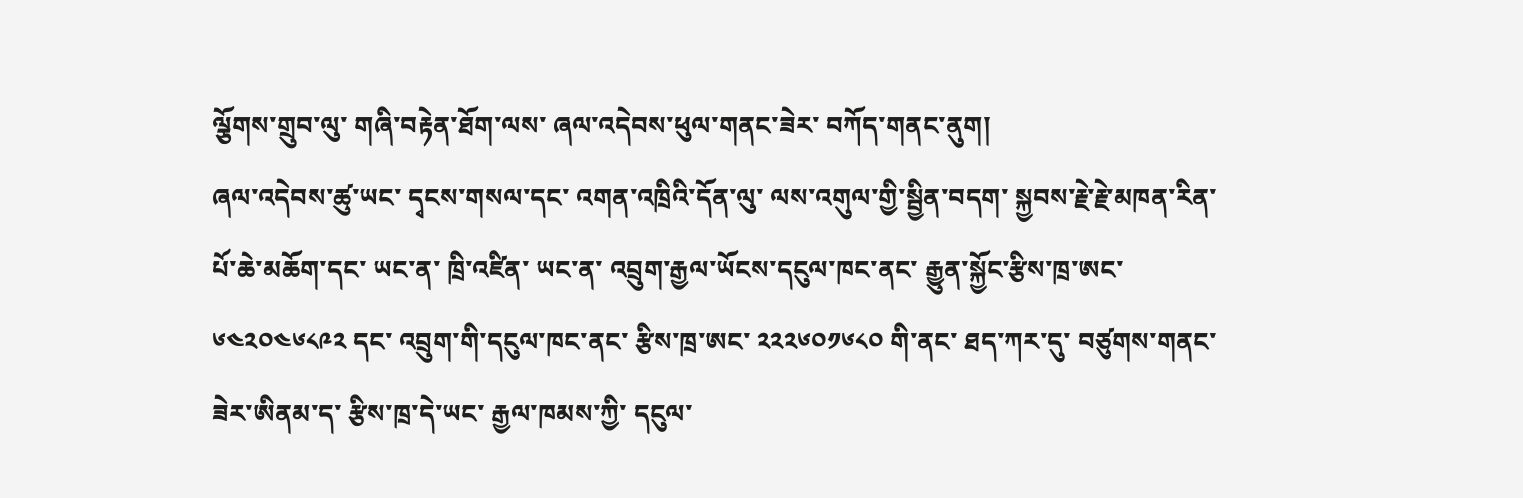ལྕོགས་གྲུབ་ལུ་ གཞི་བརྟེན་ཐོག་ལས་ ཞལ་འདེབས་ཕུལ་གནང་ཟེར་ བཀོད་གནང་ནུག།
ཞལ་འདེབས་ཚུ་ཡང་ དྭངས་གསལ་དང་ འགན་འཁྲིའི་དོན་ལུ་ ལས་འགུལ་གྱི་སྦྱིན་བདག་ སྐྱབས་རྗེ་རྗེ་མཁན་རིན་པོ་ཆེ་མཆོག་དང་ ཡང་ན་ ཁྲི་འཛིན་ ཡང་ན་ འབྲུག་རྒྱལ་ཡོངས་དངུལ་ཁང་ནང་ རྒྱུན་སྐྱོང་རྩིས་ཁྲ་ཨང་ ༦༤༢༠༤༦༨༩༢ དང་ འབྲུག་གི་དངུལ་ཁང་ནང་ རྩིས་ཁྲ་ཨང་ ༢༢༢༦༠༡༦༨༠ གི་ནང་ ཐད་ཀར་དུ་ བཙུགས་གནང་ཟེར་ཨིནམ་ད་ རྩིས་ཁྲ་དེ་ཡང་ རྒྱལ་ཁམས་ཀྱི་ དངུལ་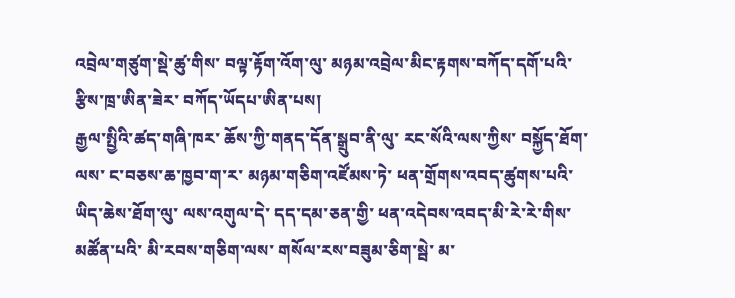འབྲེལ་གཙུག་སྡེ་ཚུ་གིས་ བལྟ་རྟོག་འོག་ལུ་ མཉམ་འབྲེལ་མིང་རྟགས་བཀོད་དགོ་པའི་ རྩིས་ཁྲ་ཨིན་ཟེར་ བཀོད་ཡོདཔ་ཨིན་པས།
རྒྱལ་སྤྱིའི་ཚད་གཞི་ཁར་ ཆོས་ཀྱི་གནད་དོན་སྒྲུབ་ནི་ལུ་ རང་སོའི་ལས་ཀྱིས་ བསྐྱོད་ཐོག་ལས་ ང་བཅས་ཆ་ཁྱབ་ག་ར་ མཉམ་གཅིག་འཛོམས་ཏེ་ ཕན་གྲོགས་འབད་ཚུགས་པའི་ ཡིད་ཆེས་ཐོག་ལུ་ ལས་འགུལ་དེ་ དད་དམ་ཅན་གྱི་ ཕན་འདེབས་འབད་མི་རེ་རེ་གིས་མཚོན་པའི་ མི་རབས་གཅིག་ལས་ གསོལ་རས་བཟུམ་ཅིག་སྦེ་ མ་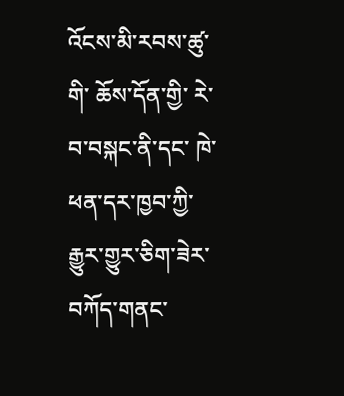འོངས་མི་རབས་ཚུ་གི་ ཆོས་དོན་གྱི་ རེ་བ་བསྐང་ནི་དང་ ཁེ་ཕན་དར་ཁྱབ་ཀྱི་ རྒྱུར་གྱུར་ཅིག་ཟེར་ བཀོད་གནང་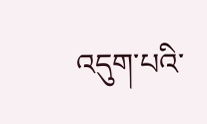འདུག་པའི་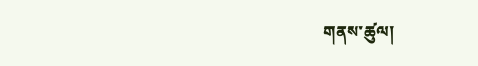གནས་ཚུལ།